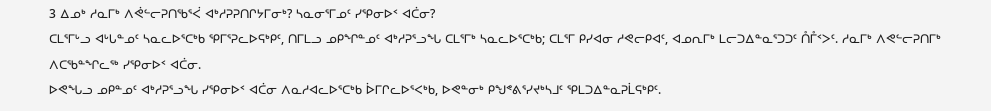3 ᐃᓄᒃ ᓱᓇᒥᒃ ᐱᕚᓪᓕᕈᑎᖃᕐᐹ ᐊᒃᓱᕈᕈᑎᒋᔭᒥᓂᒃ? ᓴᓇᓂᕐᒥᓄᑦ ᓯᕿᓂᐅᑉ ᐊᑖᓂ?
ᑕᒪᕐᒥᒡᓗ ᐊᒡᒐᓐᓄᑦ ᓴᓇᓚᐅᕐᑕᒃᑲ ᕿᒥᕐᕈᓚᐅᕋᒃᑭᑦ, ᑎᒥᒪᓗ ᓄᑭᖏᓐᓄᑦ ᐊᒃᓱᕈᕐᓗᖓ ᑕᒪᕐᒥᒃ ᓴᓇᓚᐅᕐᑕᒃᑲ; ᑕᒪᕐᒥ ᑭᓯᐊᓂ ᓱᕙᓕᑭᐊᑦ, ᐊᓄᕆᒥᒃ ᒪᓕᑐᐃᓐᓇᕐᑐᑐᑦ ᑍᒤᑉᐳᑦ. ᓱᓇᒥᒃ ᐱᕙᓪᓕᕈᑎᒥᒃ ᐱᑕᖃᓐᖏᓚᖅ ᓯᕿᓂᐅᑉ ᐊᑖᓂ.
ᐅᕙᖓᓗ ᓄᑭᓐᓄᑦ ᐊᒃᓱᕈᕐᓗᖓ ᓯᕿᓂᐅᑉ ᐊᑖᓂ ᐱᓇᓱᐊᓚᐅᕐᑕᒃᑲ ᐆᒥᒋᓚᐅᕐᐸᒃᑲ, ᐅᕙᓐᓂᒃ ᑭᖑᕝᕕᕐᓯᔪᒃᓴᒧᑦ ᕿᒪᑐᐃᓐᓇᕈᒫᕋᒃᑭᑦ.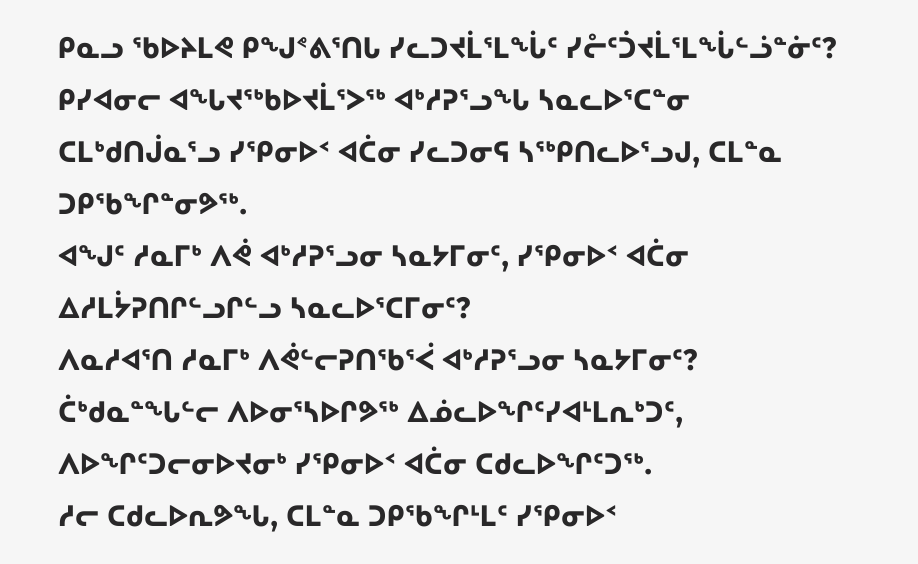ᑭᓇᓗ ᖃᐅᔨᒪᕙ ᑭᖑᕝᕕᕐᑎᒐ ᓯᓚᑐᔪᒫᕐᒪᖔᑦ ᓯᓔᑦᑑᔪᒫᕐᒪᖔᓪᓘᓐᓃᑦ? ᑭᓯᐊᓂᓕ ᐊᖓᔪᖅᑲᐅᔪᒫᕐᐳᖅ ᐊᒃᓱᕈᕐᓗᖓ ᓴᓇᓚᐅᕐᑕᓐᓂ ᑕᒪᒃᑯᑎᒎᓇᕐᓗ ᓯᕿᓂᐅᑉ ᐊᑖᓂ ᓯᓚᑐᓂᕋ ᓴᖅᑭᑎᓚᐅᕐᓗᒍ, ᑕᒪᓐᓇ ᑐᑭᖃᖏᓐᓂᕗᖅ.
ᐊᖑᑦ ᓱᓇᒥᒃ ᐱᕚ ᐊᒃᓱᕈᕐᓗᓂ ᓴᓇᔭᒥᓂᑦ, ᓯᕿᓂᐅᑉ ᐊᑖᓂ ᐃᓱᒪᔮᕈᑎᒋᓪᓗᒋᓪᓗ ᓴᓇᓚᐅᕐᑕᒥᓂᑦ?
ᐱᓇᓱᐊᕐᑎ ᓱᓇᒥᒃ ᐱᕚᓪᓕᕈᑎᖃᕐᐹ ᐊᒃᓱᕈᕐᓗᓂ ᓴᓇᔭᒥᓂᑦ?
ᑖᒃᑯᓇᓐᖓᓪᓕ ᐱᐅᓂᕐᓴᐅᒋᕗᖅ ᐃᓅᓚᐅᖏᑦᓯᐊᒻᒪᕆᒃᑐᑦ, ᐱᐅᖏᑦᑐᓕᓂᐅᔪᓂᒃ ᓯᕿᓂᐅᑉ ᐊᑖᓂ ᑕᑯᓚᐅᖏᑦᑐᖅ.
ᓱᓕ ᑕᑯᓚᐅᕆᕗᖓ, ᑕᒪᓐᓇ ᑐᑭᖃᖏᒻᒪᑦ ᓯᕿᓂᐅᑉ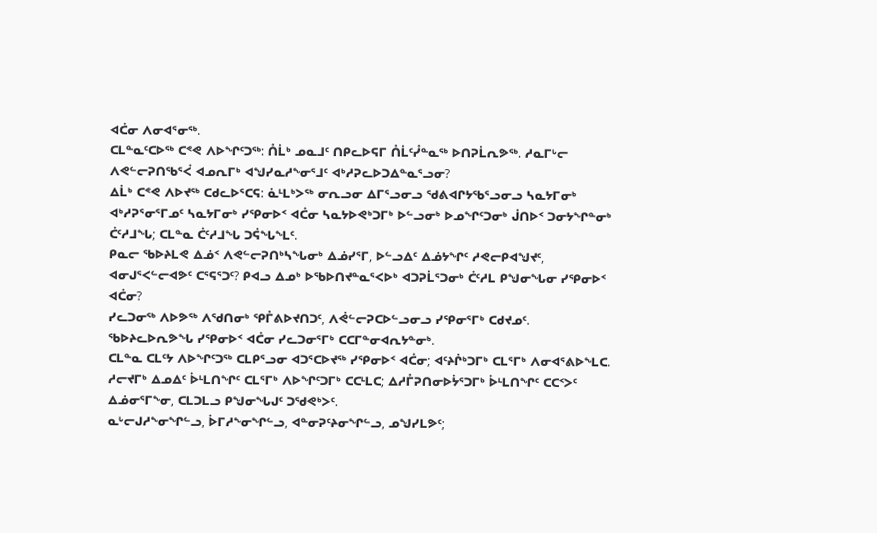ᐊᑖᓂ ᐱᓂᐊᕐᓂᖅ.
ᑕᒪᓐᓇᑦᑕᐅᖅ ᑕᕝᕙ ᐱᐅᖏᑦᑐᖅ: ᑍᒫᒃ ᓄᓇᒧᑦ ᑎᑭᓚᐅᕋᒥ ᑍᒫᑦᓮᓐᓇᖅ ᐅᑎᕈᒫᕆᕗᖅ. ᓱᓇᒥᒡᓕ ᐱᕙᓪᓕᕈᑎᖃᕐᐹ ᐊᓄᕆᒥᒃ ᐊᖑᓯᓇᓱᖕᓂᕐᒧᑦ ᐊᒃᓱᕈᓚᐅᑐᐃᓐᓇᕐᓗᓂ?
ᐃᒫᒃ ᑕᕝᕙ ᐱᐅᔪᖅ ᑕᑯᓚᐅᕐᑕᕋ: ᓈᒻᒪᒃᐳᖅ ᓂᕆᓗᓂ ᐃᒥᕐᓗᓂᓗ ᖁᕕᐊᒋᔭᖃᕐᓗᓂᓗ ᓴᓇᔭᒥᓂᒃ ᐊᒃᓱᕈᕐᓂᕐᒥᓄᑦ ᓴᓇᔭᒥᓂᒃ ᓯᕿᓂᐅᑉ ᐊᑖᓂ ᓴᓇᔭᐅᕙᒃᑐᒥᒃ ᐅᓪᓗᓂᒃ ᐅᓄᖏᑦᑐᓂᒃ ᒎᑎᐅᑉ ᑐᓂᔭᖏᓐᓂᒃ ᑖᑦᓱᒧᖓ; ᑕᒪᓐᓇ ᑖᑦᓱᒧᖓ ᑐᕌᖓᖕᒪᑦ.
ᑭᓇᓕ ᖃᐅᔨᒪᕙ ᐃᓅᑉ ᐱᕙᓪᓕᕈᑎᒃᓴᖓᓂᒃ ᐃᓅᓯᕐᒥ, ᐅᓪᓗᐃᑦ ᐃᓅᔭᖏᑦ ᓱᕙᓕᑭᐊᖑᔪᑦ, ᐊᓂᒍᕐᐸᓪᓕᐊᕗᑦ ᑕᕐᕋᕐᑐᑦ? ᑭᐊᓗ ᐃᓄᒃ ᐅᖃᐅᑎᔪᓐᓇᕐᐸᐅᒃ ᐊᑐᕈᒫᕐᑐᓂᒃ ᑖᑦᓱᒪ ᑭᖑᓂᖓᓂ ᓯᕿᓂᐅᑉ ᐊᑖᓂ?
ᓯᓚᑐᓂᖅ ᐱᐅᕗᖅ ᐱᖁᑎᓂᒃ ᕿᒤᕕᐅᔪᑎᑐᑦ, ᐱᕚᓪᓕᕈᑕᐅᓪᓗᓂᓗ ᓯᕿᓂᕐᒥᒃ ᑕᑯᔪᓄᑦ.
ᖃᐅᔨᓚᐅᕆᕗᖓ ᓯᕿᓂᐅᑉ ᐊᑖᓂ ᓯᓚᑐᓂᕐᒥᒃ ᑕᑕᒥᓐᓂᐊᕆᔭᓐᓂᒃ.
ᑕᒪᓐᓇ ᑕᒪᑦᔭ ᐱᐅᖏᑦᑐᖅ ᑕᒪᑭᕐᓗᓂ ᐊᑐᕐᑕᐅᔪᖅ ᓯᕿᓂᐅᑉ ᐊᑖᓂ; ᐊᑦᔨᒌᒃᑐᒥᒃ ᑕᒪᕐᒥᒃ ᐱᓂᐊᕐᕕᐅᖕᒪᑕ. ᓱᓕᔪᒥᒃ ᐃᓄᐃᑦ ᐆᒻᒪᑎᖏᑦ ᑕᒪᕐᒥᒃ ᐱᐅᖏᑦᑐᒥᒃ ᑕᑕᒻᒪᑕ; ᐃᓱᒤᕈᑎᓂᐅᔮᕐᑐᒥᒃ ᐆᒻᒪᑎᖏᑦ ᑕᑕᑉᐳᑦ ᐃᓅᓂᕐᒥᖕᓂ, ᑕᒪᑐᒪᓗ ᑭᖑᓂᖓᒍᑦ ᑐᖁᕙᒃᐳᑦ.
ᓇᒡᓕᒍᓱᖕᓂᖏᓪᓗ, ᐆᒥᓱᖕᓂᖏᓪᓗ, ᐊᓐᓂᕈᑦᔨᓂᖏᓪᓗ, ᓄᖑᓯᒪᕗᑦ;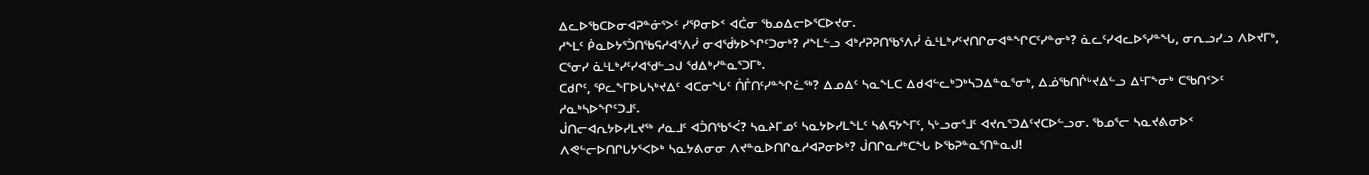ᐃᓚᐅᖃᑕᐅᓂᐊᕈᓐᓃᕐᐳᑦ ᓯᕿᓂᐅᑉ ᐊᑖᓂ ᖃᓄᐃᓕᐅᕐᑕᐅᔪᓂ.
ᓱᖕᒪᑦ ᑮᓇᐅᔭᕐᑑᑎᖃᕋᓱᐊᕐᐱᓰ ᓂᐊᖂᔭᐅᖏᑦᑐᓂᒃ? ᓱᖕᒪᓪᓗ ᐊᒃᓱᕈᕈᑎᖃᕐᐱᓰ ᓈᒻᒪᒃᓯᑦᔪᑎᒋᓂᐊᓐᖏᑕᑦᓯᓐᓂᒃ? ᓈᓚᑦᓯᐊᓚᐅᕐᓯᓐᖓ, ᓂᕆᓗᓯᓗ ᐱᐅᔪᒥᒃ, ᑕᕐᓂᓯ ᓈᒻᒪᒃᓯᑦᓯᐊᖁᓪᓗᒍ ᖁᐃᒃᓯᓐᓇᕐᑐᒥᒃ.
ᑕᑯᒋᑦ, ᕿᓚᖕᒥᐅᒐᓴᒃᔪᐃᑦ ᐊᑕᓂᖓᑦ ᑍᒤᑎᑦᓯᓐᖏᓛᖅ? ᐃᓄᐃᑦ ᓴᓇᖕᒪᑕ ᐃᑯᐊᓪᓚᒃᑐᒃᓴᑐᐃᓐᓇᕐᓂᒃ, ᐃᓅᖃᑎᒌᒡᔪᐃᓪᓗ ᐃᒻᒥᖕᓂᒃ ᑕᖃᑎᑉᐳᑦ ᓱᓇᒃᓴᐅᖏᑦᑐᒧᑦ.
ᒎᑎᓕᐊᕆᔭᐅᓯᒪᔪᖅ ᓱᓇᒧᑦ ᐊᑑᑎᖃᕐᐹ? ᓴᓇᔨᒥᓄᑦ ᓴᓇᔭᐅᓯᒪᖕᒪᑦ ᓴᕕᕋᔭᖕᒥᑦ, ᓴᒡᓗᓂᕐᒧᑦ ᐊᔪᕆᕐᑐᐃᑦᔪᑕᐅᓪᓗᓂ. ᖃᓄᕐᓕ ᓴᓇᔪᕕᓂᐅᑉ ᐱᕙᓪᓕᐅᑎᒋᒐᔭᕐᐸᐅᒃ ᓴᓇᔭᕕᓂᓂ ᐱᔪᓐᓇᐅᑎᒋᓇᓱᐊᕈᓂᐅᒃ? ᒎᑎᒋᓇᓱᒃᑕᖓ ᐅᖃᕈᓐᓇᕐᑎᓐᓇᒍ!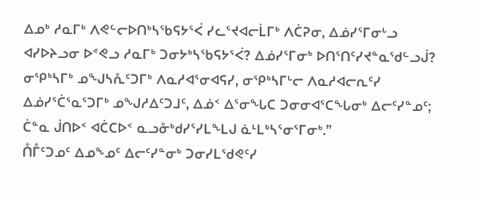ᐃᓄᒃ ᓱᓇᒥᒃ ᐱᕙᓪᓕᐅᑎᒃᓴᖃᕋᔭᕐᐹ ᓯᓚᕐᔪᐊᓕᒫᒥᒃ ᐱᑖᕈᓂ, ᐃᓅᓯᕐᒥᓂᒡᓗ ᐊᓯᐅᔨᓗᓂ ᐅᕝᕙᓗ ᓱᓇᒥᒃ ᑐᓂᔭᒃᓴᖃᕋᔭᕐᐹ? ᐃᓅᓯᕐᒥᓂᒃ ᐅᑎᕐᑎᑦᓯᔪᓐᓇᖁᓪᓗᒎ?
ᓂᕿᒃᓴᒥᒃ ᓄᖑᓴᕅᑦᑐᒥᒃ ᐱᓇᓱᐊᕐᓂᐊᕋᓯ, ᓂᕿᒃᓴᒥᒡᓕ ᐱᓇᓱᐊᓕᕆᑦᓯ ᐃᓅᓯᕐᑖᕐᓇᕐᑐᒥᒃ ᓄᖑᓱᐃᑦᑐᒧᑦ, ᐃᓅᑉ ᐃᕐᓂᖓᑕ ᑐᓂᓂᐊᕐᑕᖓᓂᒃ ᐃᓕᑦᓯᓐᓄᑦ; ᑖᓐᓇ ᒎᑎᐅᑉ ᐊᑖᑕᐅᑉ ᓇᓗᓁᒃᑯᓯᕐᓯᒪᖕᒪᒍ ᓈᒻᒪᒃᓴᕐᓂᕐᒥᓂᒃ.”
ᑍᒤᑦᑐᓄᑦ ᐃᓄᖕᓄᑦ ᐃᓕᑦᓯᓐᓂᒃ ᑐᓂᓯᒪᖁᕙᑦᓯ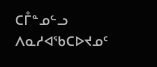ᑕᒤᓐᓄᓪᓗ ᐱᓇᓱᐊᖃᑕᐅᔪᓄᑦ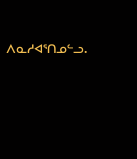ᐱᓇᓱᐊᕐᑎᓄᓪᓗ.